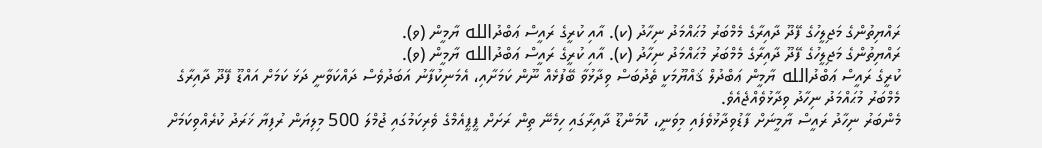ރައްޔިތުންގެ މަޖިލީހުގެ ފޭދޫ ދާއިރާގެ މެމްބަރު މުޙައްމަދު ނިހާދު (ކ). އާއި ކުރީގެ ރައީސް ޢަބްދުالله ޔާމީން (ވ).
ރައްޔިތުންގެ މަޖިލީހުގެ ފޭދޫ ދާއިރާގެ މެމްބަރު މުޙައްމަދު ނިހާދު (ކ). އާއި ކުރީގެ ރައީސް ޢަބްދުالله ޔާމީން (ވ).
ކުރީގެ ރައީސް ޢަބްދުالله ޔާމީން ޢަބްދުލް ޤައްޔޫމަކީ ތެދުބަސް ވިދާޅުވާ ބޭފުޅެއް ނޫން ކަމަށާއި، އެމަނިކުފާނު އަބަދުވެސް ދައްކަވާނީ ދަޅަ ކަމަށް އައްޑޫ ފޭދޫ ދާއިރާގެ މެމްބަރު މުޙައްމަދު ނިހާދު ވިދާޅުވެއްޖެއެވެ.
މެންބަރު ނިހާދު ރައީސް ޔާމީނަށް ފާޑުވިދާޅުވެފައި މިވަނީ، ކޮމަންޑޫ ދާއިރާގައި ހިމެނޭ ތިން ރަށަށް ޕީޕީއެމްގެ ވެރިކަމުގައި ޖުމްލަ 500 މިލިޔަން ރުފިޔާ ޚަރަދު ކުރެއްވިކަމަށް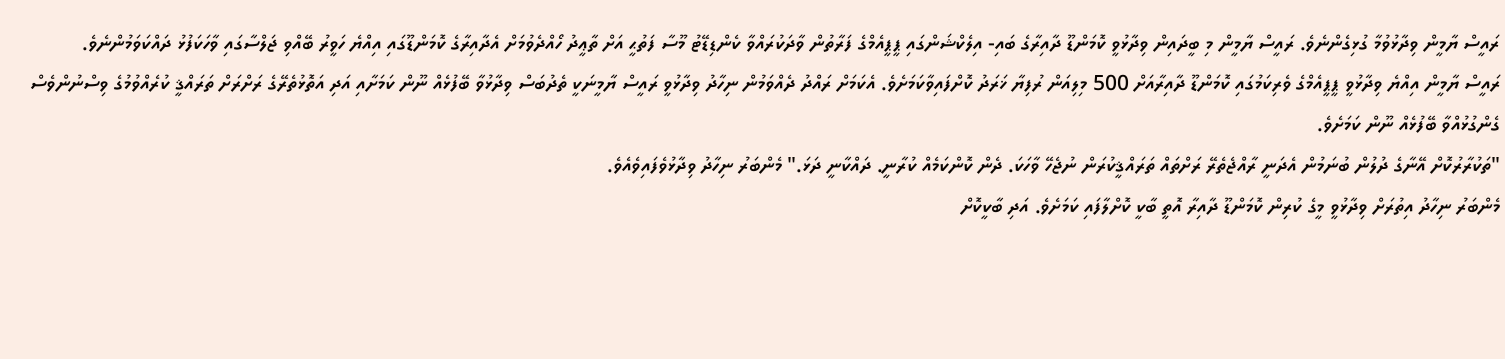ރައީސް ޔާމީން ވިދާޅުވުމާ ގުޅިގެންނެވެ. ރައީސް ޔާމީން މި ބީދައިން ވިދާޅުވީ ކޮމަންޑޫ ދާއިރާގެ ބައި- އިލެކްޝަންގައި ޕީޕީއެމްގެ ފަރާތުން ވާދަކުރައްވާ ކެންޑިޑޭޓު މޫސާ ފަތުޙީ އަށް ތާޢީދު ހޯއްދެވުމަށް އެދާއިރާގެ ކޮމަންޑޫގައި އިއްޔެ ހަވީރު ބޭއްވި ޖަލްސާގައި ވާހަކަފުޅު ދައްކަވަމުންނެވެ.
ރައީސް ޔާމީން އިއްޔެ ވިދާޅުވީ ޕީޕީއެމްގެ ވެރިކަމުގައި ކޮމަންޑޫ ދާއިރާއަށް 500 މިލިއަން ރުފިޔާ ޚަރަދު ކޮށްފައިވާކަމަށެވެ. އެކަމަށް ރައްދު ދެއްވަމުން ނިހާދު ވިދާޅުވީ ރައީސް ޔާމީނަކީ ތެދުބަސް ވިދާޅުވާ ބޭފުޅެއް ނޫން ކަމަށާއި އަދި އަތޮޅުތެރޭގެ ރަށްރަށް ތަރައްޤީ ކުރެއްވުމުގެ ވިސްނުންވެސް ގެންގުޅުއްވާ ބޭފުޅެއް ނޫން ކަމަށެވެ.
"ތަކުރާރުކޮށް އޭނާގެ ދުލުން ބުނަމުން އެދަނީ ރާއްޖެތެރޭ ރަށްތައް ތަރައްޤީކުރަން ނުޖެހޭ ވާހަކަ. ދެން ކޮންކަމެއް ކުރާނީ. ދައްކާނީ ދަޅަ." މެންބަރު ނިހާދު ވިދާޅުވެފައިވެއެވެ.
މެންބަރު ނިހާދު އިތުރަށް ވިދާޅުވީ މީގެ ކުރިން ކޮމަންޑޫ ދާއިރާ އޮތީ ބާކީ ކޮށްލާފައި ކަމަށެވެ. އަދި ބާކީކޮށް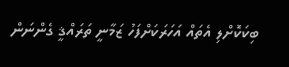ބިކަކޮށްލި އެތައް އަހަރަކަށްފަހު ޒަމާނީ ތަރައްޤީ ގެންނަން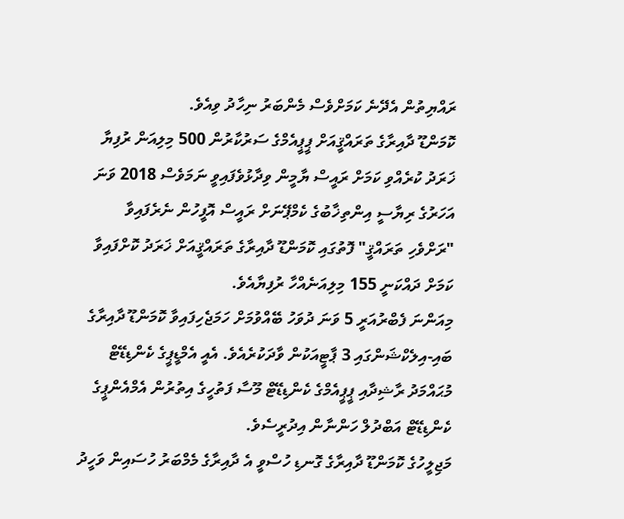ރައްޔިތުން އެދޭނެ ކަމަށްވެސް މެންބަރު ނިހާދު ވިއެވެ.
ކޮމަންޑޫ ދާއިރާގެ ތަރައްޤީއަށް ޕީޕީއެމްގެ ސަރުކާރުން 500 މިލިއަން ރުފިޔާ ޚަރަދު ކުރެއްވި ކަމަށް ރައީސް ޔާމީން ވިދާޅުވެފައިވީ ނަމަވެސް 2018 ވަނަ އަހަރުގެ ރިޔާސީ އިންތިޚާބުގެ ކެމްޕޭނަށް ރައީސް އޮފީހުން ނެރެފައިވާ "ރަށްވެހި ތަރައްޤީ" ފޮތުގައި ކޮމަންޑޫ ދާއިރާގެ ތަރައްޤީއަށް ޚަރަދު ކޮށްފައިވާ ކަމަށް ދައްކަނީ 155 މިލިއަނެއްހާ ރުފިޔާއެވެ.
މިއަންނަ ފެބްރުއަރީ 5 ވަނަ ދުވަހު ބޭއްވުމަށް ހަމަޖެހިފައިވާ ކޮމަންޑޫ ދާއިރާގެ ބައި-އިލެކްޝަންގައި 3 ޕާޓީއަކުން ވާދަކުރެއެވެ. އެއީ އެމްޑީޕީގެ ކެންޑިޑޭޓް މުޙައްމަދު ރާޝިދާއި ޕީޕީއެމްގެ ކެންޑިޑޭޓް މޫސާ ފަތުހީގެ އިތުރުން އެމްއެންޕީގެ ކެންޑިޑޭޓް އަބްދުލް ހަންނާން އިދުރީސެވެ.
މަޖިލީހުގެ ކޮމަންޑޫ ދާއިރާގެ ގޮނޑި ހުސްވީ އެ ދާއިރާގެ މެމްބަރު ހުސައިން ވަހީދު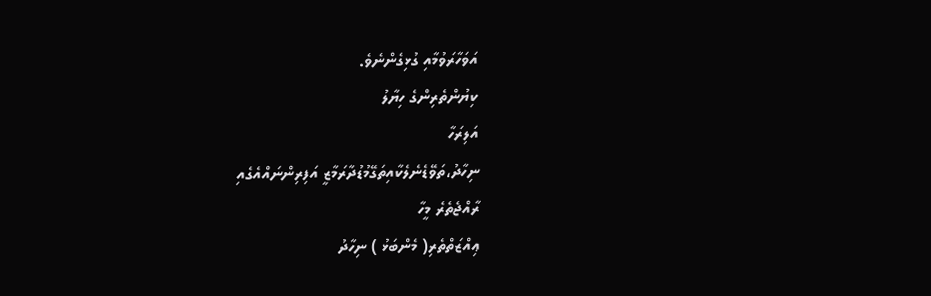އަވަހާރަވުމާއި ގުޅިގެންނެވެ.
ކިޔުންތެރިންގެ ހިޔާލު
އަލިރަހާ
ނިހާދު،ތަވޭޑެނެލެކާއިތަގޭމުޑުދާރަމާޒީ އަފިރިންނައްއެގެއި
ރާއްޖެތެރެ މީހާ
ޢިއްޒަތްތެރި( މެންބަޅު ) ނިހާދު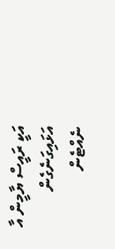އަކީ ރައީސް ޔާމީން އާ އަޅައިގަނެގެން ނެއްޓެން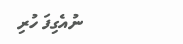ނުއެގިފަ ހުރި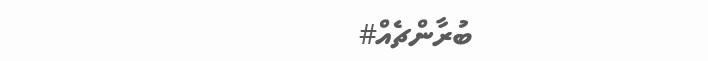ބުރާންޗެއް#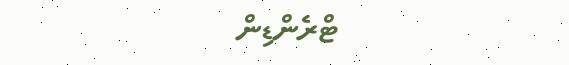ޓްރެންޑިން